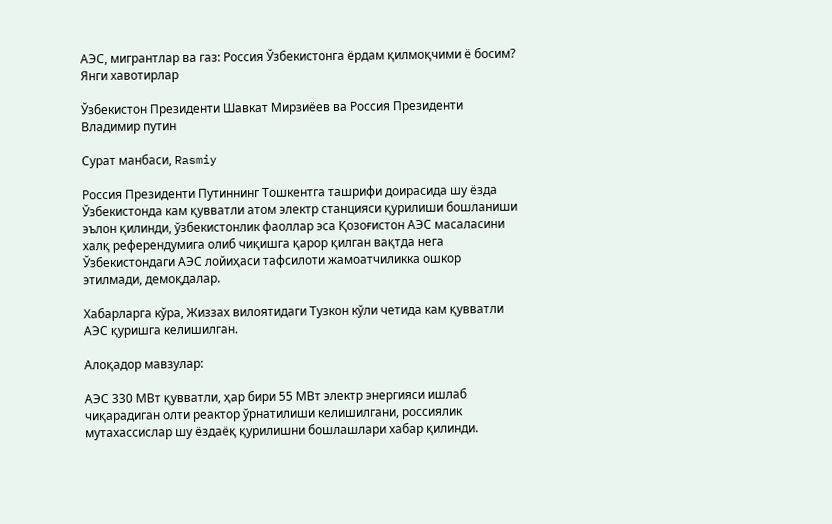АЭС, мигрантлар ва газ: Россия Ўзбекистонга ёрдам қилмоқчими ё босим? Янги хавотирлар

Ўзбекистон Президенти Шавкат Мирзиёев ва Россия Президенти Владимир путин

Сурат манбаси, Rasmiy

Россия Президенти Путиннинг Тошкентга ташрифи доирасида шу ёзда Ўзбекистонда кам қувватли атом электр станцияси қурилиши бошланиши эълон қилинди, ўзбекистонлик фаоллар эса Қозоғистон АЭС масаласини халқ референдумига олиб чиқишга қарор қилган вақтда нега Ўзбекистондаги АЭС лойиҳаси тафсилоти жамоатчиликка ошкор этилмади, демоқдалар.

Хабарларга кўра, Жиззах вилоятидаги Тузкон кўли четида кам қувватли АЭС қуришга келишилган.

Алоқадор мавзулар:

АЭС 330 МВт қувватли, ҳар бири 55 МВт электр энергияси ишлаб чиқарадиган олти реактор ўрнатилиши келишилгани, россиялик мутахассислар шу ёздаёқ қурилишни бошлашлари хабар қилинди.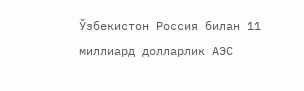Ўзбекистон Россия билан 11 миллиард долларлик АЭС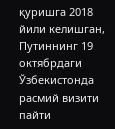қуришга 2018 йили келишган, Путиннинг 19 октябрдаги Ўзбекистонда расмий визити пайти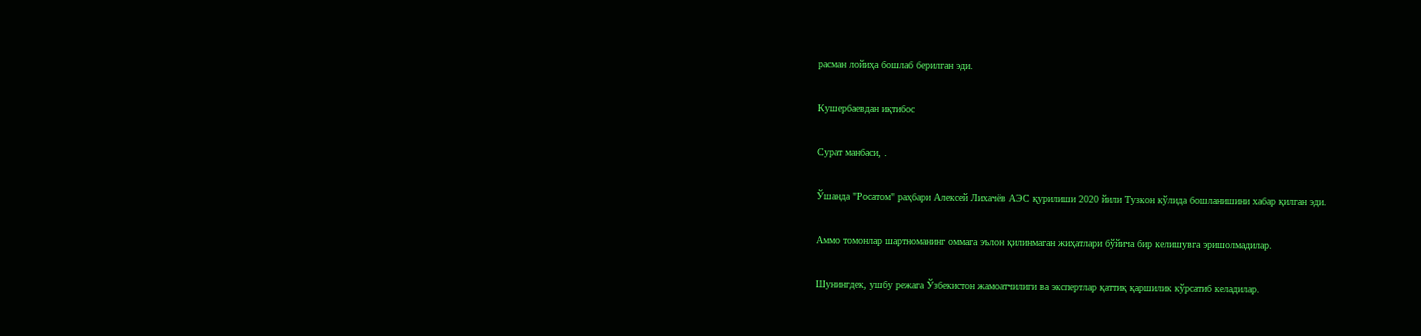расман лойиҳа бошлаб берилган эди.

Кушербаевдан иқтибос

Сурат манбаси, .

Ўшанда "Росатом" раҳбари Алексей Лихачёв АЭС қурилиши 2020 йили Тузкон кўлида бошланишини хабар қилган эди.

Аммо томонлар шартноманинг оммага эълон қилинмаган жиҳатлари бўйича бир келишувга эришолмадилар.

Шунингдек, ушбу режага Ўзбекистон жамоатчилиги ва экспертлар қаттиқ қаршилик кўрсатиб келадилар.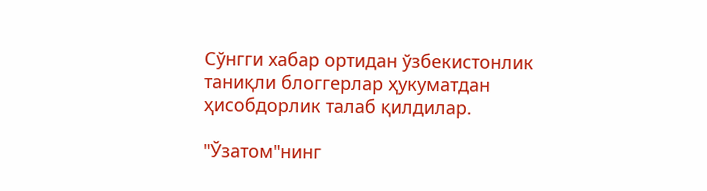Сўнгги хабар ортидан ўзбекистонлик таниқли блоггерлар ҳукуматдан ҳисобдорлик талаб қилдилар.

"Ўзатом"нинг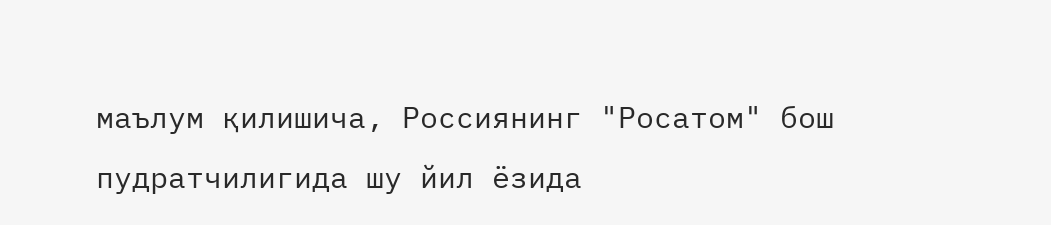маълум қилишича, Россиянинг "Росатом" бош пудратчилигида шу йил ёзида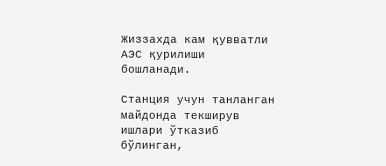Жиззахда кам қувватли АЭС қурилиши бошланади.

Станция учун танланган майдонда текширув ишлари ўтказиб бўлинган,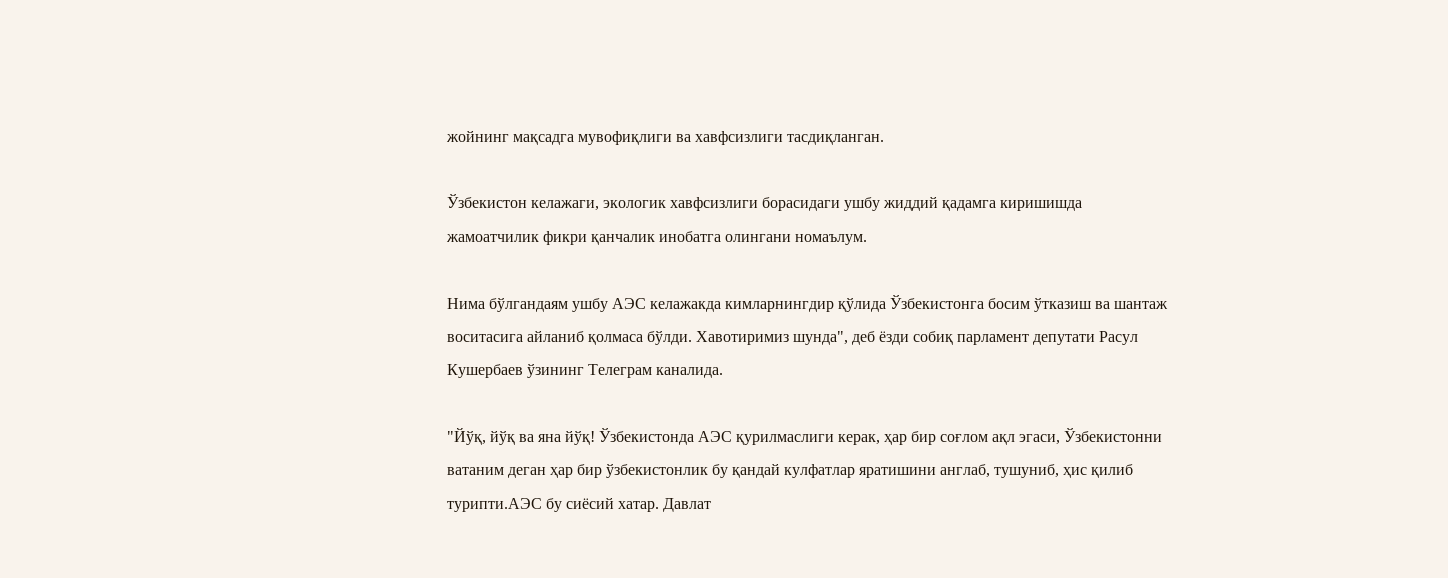жойнинг мақсадга мувофиқлиги ва хавфсизлиги тасдиқланган.

Ўзбекистон келажаги, экологик хавфсизлиги борасидаги ушбу жиддий қадамга киришишда жамоатчилик фикри қанчалик инобатга олингани номаълум.

Нима бўлгандаям ушбу АЭС келажакда кимларнингдир қўлида Ўзбекистонга босим ўтказиш ва шантаж воситасига айланиб қолмаса бўлди. Хавотиримиз шунда", деб ёзди собиқ парламент депутати Расул Кушербаев ўзининг Телеграм каналида.

"Йўқ, йўқ ва яна йўқ! Ўзбекистонда АЭС қурилмаслиги керак, ҳар бир соғлом ақл эгаси, Ўзбекистонни ватаним деган ҳар бир ўзбекистонлик бу қандай кулфатлар яратишини англаб, тушуниб, ҳис қилиб турипти.АЭС бу сиёсий хатар. Давлат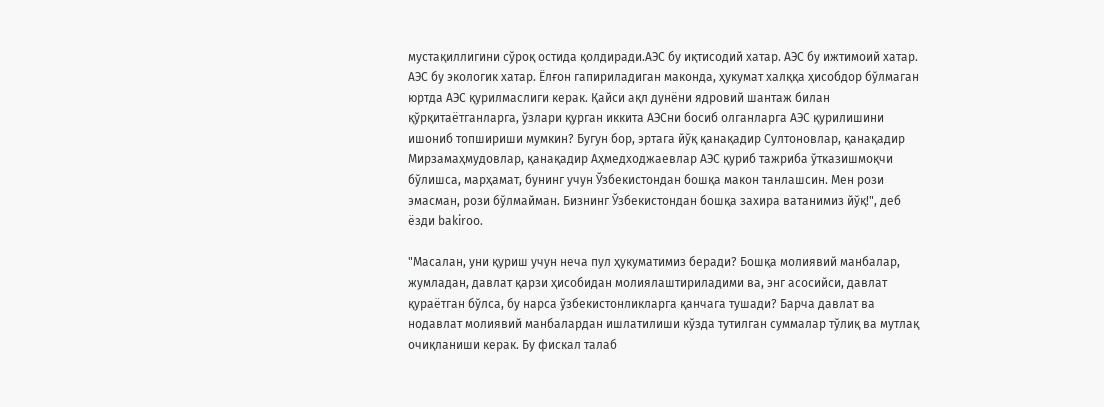мустақиллигини сўроқ остида қолдиради.АЭС бу иқтисодий хатар. АЭС бу ижтимоий хатар. АЭС бу экологик хатар. Ёлғон гапириладиган маконда, ҳукумат халққа ҳисобдор бўлмаган юртда АЭС қурилмаслиги керак. Қайси ақл дунёни ядровий шантаж билан қўрқитаётганларга, ўзлари қурган иккита АЭСни босиб олганларга АЭС қурилишини ишониб топшириши мумкин? Бугун бор, эртага йўқ қанақадир Султоновлар, қанақадир Мирзамаҳмудовлар, қанақадир Аҳмедходжаевлар АЭС қуриб тажриба ўтказишмоқчи бўлишса, марҳамат, бунинг учун Ўзбекистондан бошқа макон танлашсин. Мен рози эмасман, рози бўлмайман. Бизнинг Ўзбекистондан бошқа захира ватанимиз йўқ!", деб ёзди bakiroo.

"Масалан, уни қуриш учун неча пул ҳукуматимиз беради? Бошқа молиявий манбалар, жумладан, давлат қарзи ҳисобидан молиялаштириладими ва, энг асосийси, давлат қураётган бўлса, бу нарса ўзбекистонликларга қанчага тушади? Барча давлат ва нодавлат молиявий манбалардан ишлатилиши кўзда тутилган суммалар тўлиқ ва мутлақ очиқланиши керак. Бу фискал талаб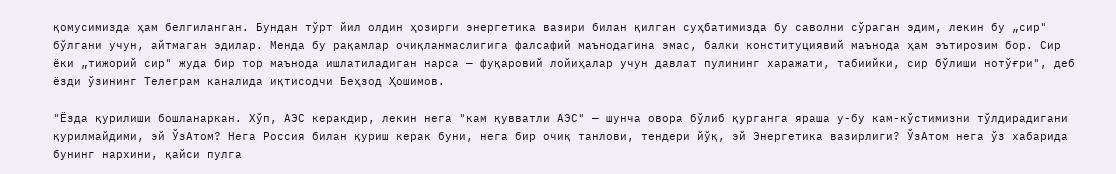қомусимизда ҳам белгиланган. Бундан тўрт йил олдин ҳозирги энергетика вазири билан қилган суҳбатимизда бу саволни сўраган эдим, лекин бу „сир" бўлгани учун, айтмаган эдилар. Менда бу рақамлар очиқланмаслигига фалсафий маънодагина эмас, балки конституциявий маънода ҳам эътирозим бор. Сир ёки „тижорий сир" жуда бир тор маънода ишлатиладиган нарса — фуқаровий лойиҳалар учун давлат пулининг харажати, табиийки, сир бўлиши нотўғри", деб ёзди ўзининг Телеграм каналида иқтисодчи Беҳзод Ҳошимов.

"Ёзда қурилиши бошланаркан. Хўп, АЭС керакдир, лекин нега "кам қувватли АЭС" — шунча овора бўлиб қурганга яраша у-бу кам-кўстимизни тўлдирадигани қурилмайдими, эй ЎзАтом? Нега Россия билан қуриш керак буни, нега бир очиқ танлови, тендери йўқ, эй Энергетика вазирлиги? ЎзАтом нега ўз хабарида бунинг нархини, қайси пулга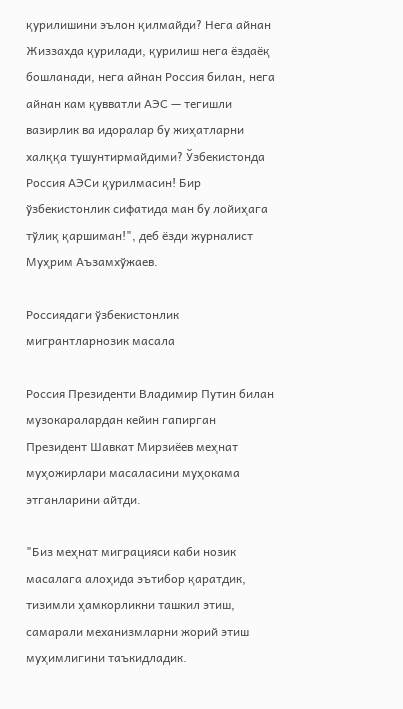қурилишини эълон қилмайди? Нега айнан Жиззахда қурилади, қурилиш нега ёздаёқ бошланади, нега айнан Россия билан, нега айнан кам қувватли АЭС — тегишли вазирлик ва идоралар бу жиҳатларни халққа тушунтирмайдими? Ўзбекистонда Россия АЭСи қурилмасин! Бир ўзбекистонлик сифатида ман бу лойиҳага тўлиқ қаршиман!", деб ёзди журналист Муҳрим Аъзамхўжаев.

Россиядаги ўзбекистонлик мигрантларнозик масала

Россия Президенти Владимир Путин билан музокаралардан кейин гапирган Президент Шавкат Мирзиёев меҳнат муҳожирлари масаласини муҳокама этганларини айтди.

"Биз меҳнат миграцияси каби нозик масалага алоҳида эътибор қаратдик, тизимли ҳамкорликни ташкил этиш, самарали механизмларни жорий этиш муҳимлигини таъкидладик.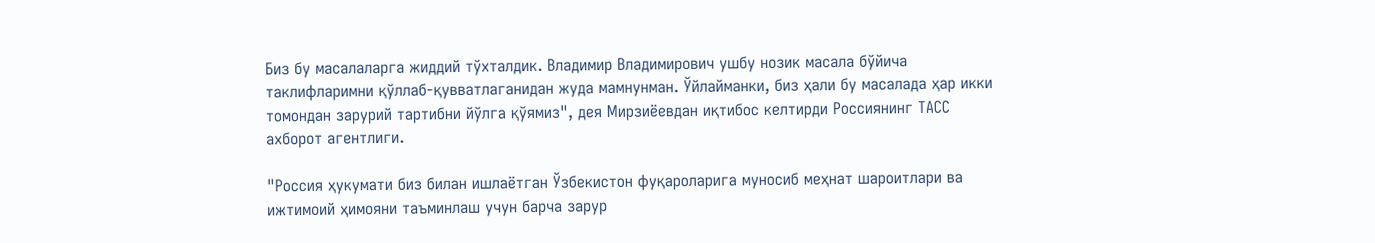Биз бу масалаларга жиддий тўхталдик. Владимир Владимирович ушбу нозик масала бўйича таклифларимни қўллаб-қувватлаганидан жуда мамнунман. Ўйлайманки, биз ҳали бу масалада ҳар икки томондан зарурий тартибни йўлга қўямиз", дея Мирзиёевдан иқтибос келтирди Россиянинг ТАСС ахборот агентлиги.

"Россия ҳукумати биз билан ишлаётган Ўзбекистон фуқароларига муносиб меҳнат шароитлари ва ижтимоий ҳимояни таъминлаш учун барча зарур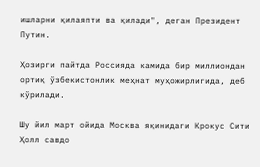ишларни қилаяпти ва қилади", деган Президент Путин.

Ҳозирги пайтда Россияда камида бир миллиондан ортиқ ўзбекистонлик меҳнат муҳожирлигида, деб кўрилади.

Шу йил март ойида Москва яқинидаги Крокус Сити Ҳолл савдо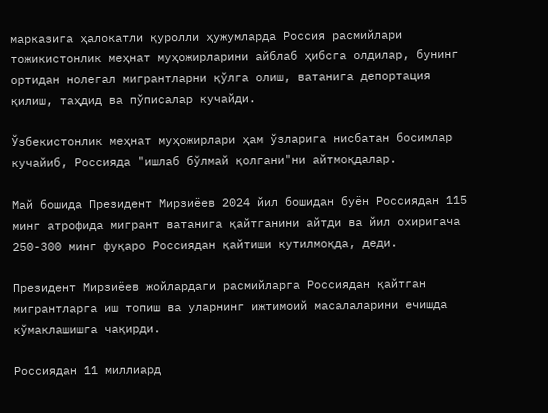марказига ҳалокатли қуролли ҳужумларда Россия расмийлари тожикистонлик меҳнат муҳожирларини айблаб ҳибсга олдилар, бунинг ортидан нолегал мигрантларни қўлга олиш, ватанига депортация қилиш, таҳдид ва пўписалар кучайди.

Ўзбекистонлик меҳнат муҳожирлари ҳам ўзларига нисбатан босимлар кучайиб, Россияда "ишлаб бўлмай қолгани"ни айтмоқдалар.

Май бошида Президент Мирзиёев 2024 йил бошидан буён Россиядан 115 минг атрофида мигрант ватанига қайтганини айтди ва йил охиригача 250-300 минг фуқаро Россиядан қайтиши кутилмоқда, деди.

Президент Мирзиёев жойлардаги расмийларга Россиядан қайтган мигрантларга иш топиш ва уларнинг ижтимоий масалаларини ечишда кўмаклашишга чақирди.

Россиядан 11 миллиард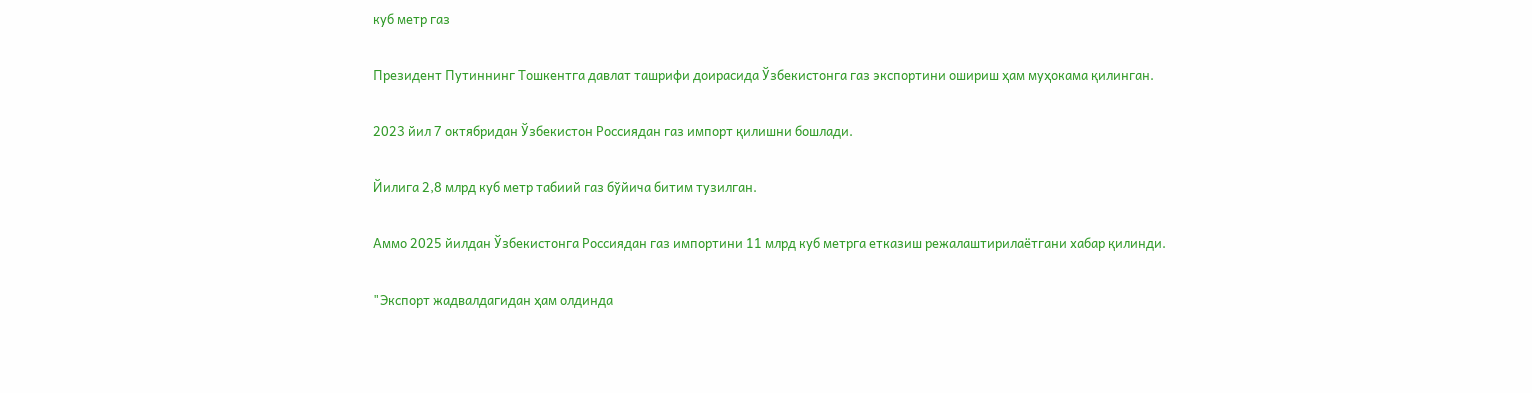куб метр газ

Президент Путиннинг Тошкентга давлат ташрифи доирасида Ўзбекистонга газ экспортини ошириш ҳам муҳокама қилинган.

2023 йил 7 октябридан Ўзбекистон Россиядан газ импорт қилишни бошлади.

Йилига 2,8 млрд куб метр табиий газ бўйича битим тузилган.

Аммо 2025 йилдан Ўзбекистонга Россиядан газ импортини 11 млрд куб метрга етказиш режалаштирилаётгани хабар қилинди.

"Экспорт жадвалдагидан ҳам олдинда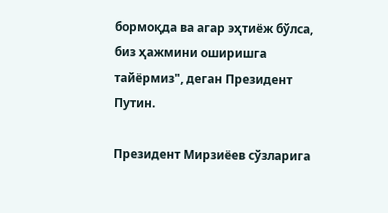бормоқда ва агар эҳтиёж бўлса, биз ҳажмини оширишга тайёрмиз", деган Президент Путин.

Президент Мирзиёев сўзларига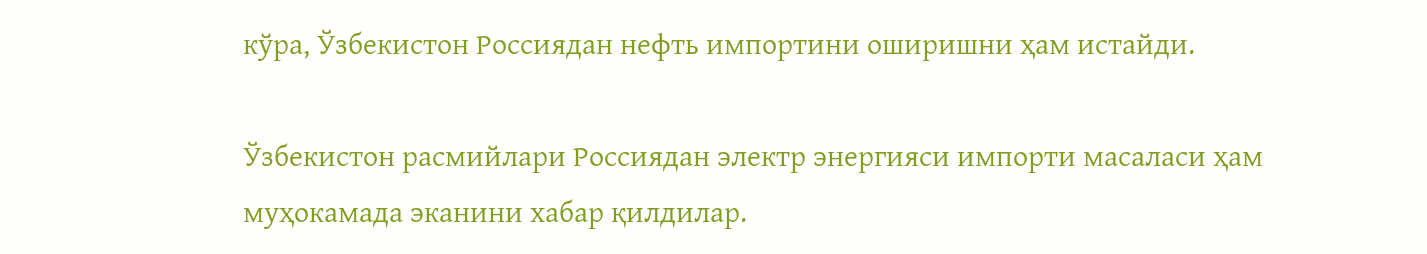кўра, Ўзбекистон Россиядан нефть импортини оширишни ҳам истайди.

Ўзбекистон расмийлари Россиядан электр энергияси импорти масаласи ҳам муҳокамада эканини хабар қилдилар.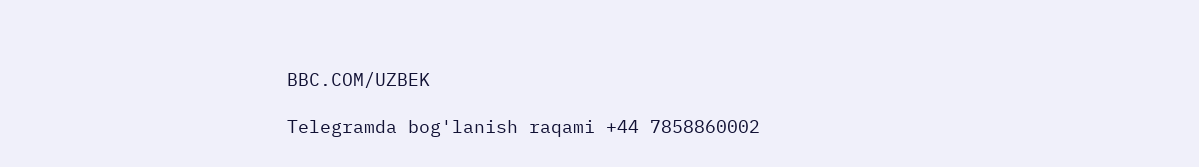BBC.COM/UZBEK

Telegramda bog'lanish raqami +44 7858860002